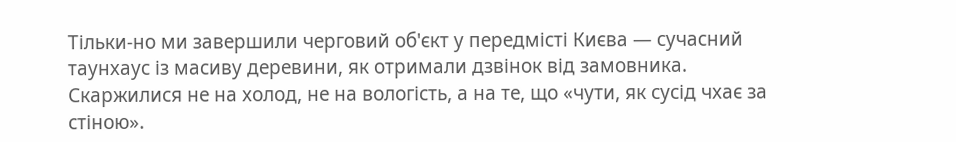Тільки-но ми завершили черговий об'єкт у передмісті Києва — сучасний таунхаус із масиву деревини, як отримали дзвінок від замовника. Скаржилися не на холод, не на вологість, а на те, що «чути, як сусід чхає за стіною».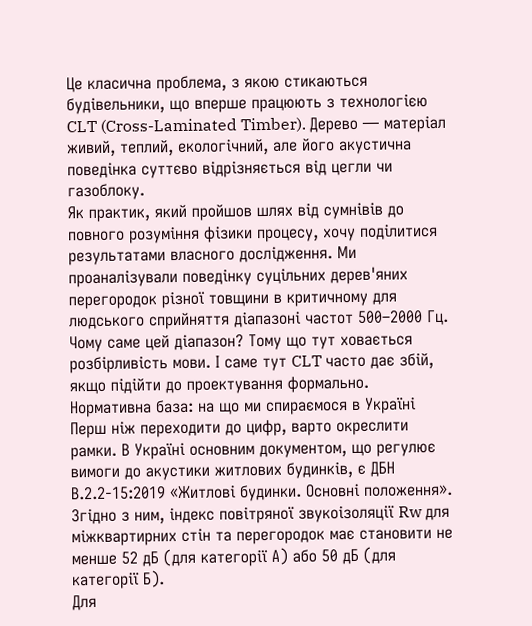Це класична проблема, з якою стикаються будівельники, що вперше працюють з технологією CLT (Cross-Laminated Timber). Дерево — матеріал живий, теплий, екологічний, але його акустична поведінка суттєво відрізняється від цегли чи газоблоку.
Як практик, який пройшов шлях від сумнівів до повного розуміння фізики процесу, хочу поділитися результатами власного дослідження. Ми проаналізували поведінку суцільних дерев'яних перегородок різної товщини в критичному для людського сприйняття діапазоні частот 500–2000 Гц. Чому саме цей діапазон? Тому що тут ховається розбірливість мови. І саме тут CLT часто дає збій, якщо підійти до проектування формально.
Нормативна база: на що ми спираємося в Україні
Перш ніж переходити до цифр, варто окреслити рамки. В Україні основним документом, що регулює вимоги до акустики житлових будинків, є ДБН В.2.2-15:2019 «Житлові будинки. Основні положення». Згідно з ним, індекс повітряної звукоізоляції Rw для міжквартирних стін та перегородок має становити не менше 52 дБ (для категорії А) або 50 дБ (для категорії Б).
Для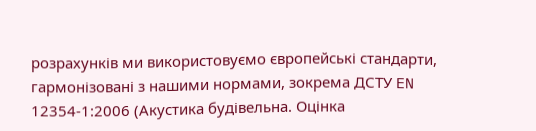розрахунків ми використовуємо європейські стандарти, гармонізовані з нашими нормами, зокрема ДСТУ EN 12354-1:2006 (Акустика будівельна. Оцінка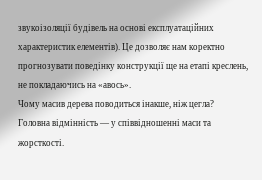звукоізоляції будівель на основі експлуатаційних характеристик елементів). Це дозволяє нам коректно прогнозувати поведінку конструкції ще на етапі креслень, не покладаючись на «авось».
Чому масив дерева поводиться інакше, ніж цегла?
Головна відмінність — у співвідношенні маси та жорсткості.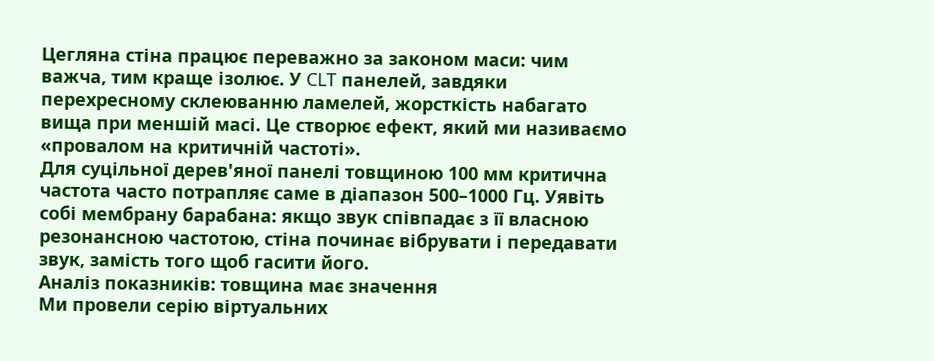Цегляна стіна працює переважно за законом маси: чим важча, тим краще ізолює. У CLT панелей, завдяки перехресному склеюванню ламелей, жорсткість набагато вища при меншій масі. Це створює ефект, який ми називаємо «провалом на критичній частоті».
Для суцільної дерев'яної панелі товщиною 100 мм критична частота часто потрапляє саме в діапазон 500–1000 Гц. Уявіть собі мембрану барабана: якщо звук співпадає з її власною резонансною частотою, стіна починає вібрувати і передавати звук, замість того щоб гасити його.
Аналіз показників: товщина має значення
Ми провели серію віртуальних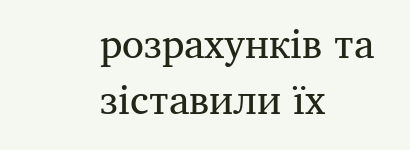розрахунків та зіставили їх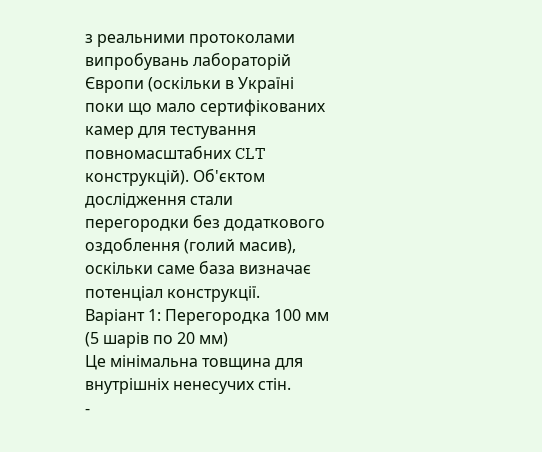з реальними протоколами випробувань лабораторій Європи (оскільки в Україні поки що мало сертифікованих камер для тестування повномасштабних CLT конструкцій). Об'єктом дослідження стали перегородки без додаткового оздоблення (голий масив), оскільки саме база визначає потенціал конструкції.
Варіант 1: Перегородка 100 мм (5 шарів по 20 мм)
Це мінімальна товщина для внутрішніх ненесучих стін.
-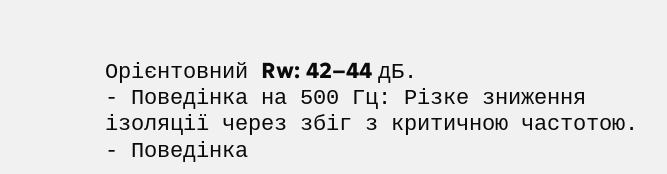Орієнтовний Rw: 42–44 дБ.
- Поведінка на 500 Гц: Різке зниження ізоляції через збіг з критичною частотою.
- Поведінка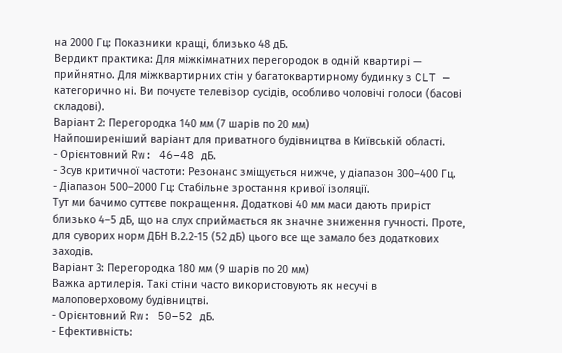на 2000 Гц: Показники кращі, близько 48 дБ.
Вердикт практика: Для міжкімнатних перегородок в одній квартирі — прийнятно. Для міжквартирних стін у багатоквартирному будинку з CLT — категорично ні. Ви почуєте телевізор сусідів, особливо чоловічі голоси (басові складові).
Варіант 2: Перегородка 140 мм (7 шарів по 20 мм)
Найпоширеніший варіант для приватного будівництва в Київській області.
- Орієнтовний Rw: 46–48 дБ.
- Зсув критичної частоти: Резонанс зміщується нижче, у діапазон 300–400 Гц.
- Діапазон 500–2000 Гц: Стабільне зростання кривої ізоляції.
Тут ми бачимо суттєве покращення. Додаткові 40 мм маси дають приріст близько 4–5 дБ, що на слух сприймається як значне зниження гучності. Проте, для суворих норм ДБН В.2.2-15 (52 дБ) цього все ще замало без додаткових заходів.
Варіант 3: Перегородка 180 мм (9 шарів по 20 мм)
Важка артилерія. Такі стіни часто використовують як несучі в малоповерховому будівництві.
- Орієнтовний Rw: 50–52 дБ.
- Ефективність: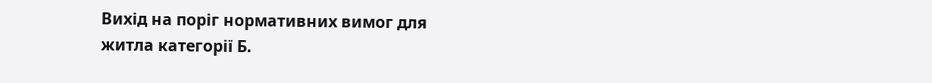Вихід на поріг нормативних вимог для житла категорії Б.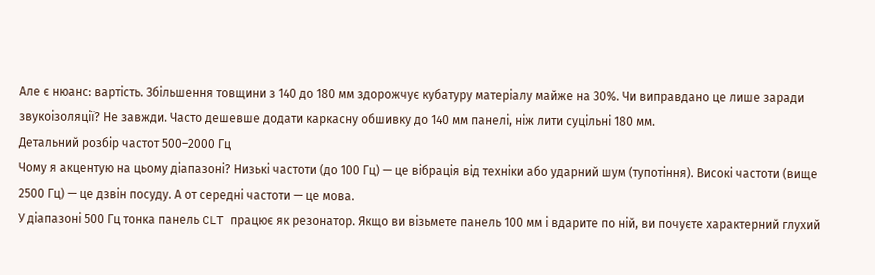Але є нюанс: вартість. Збільшення товщини з 140 до 180 мм здорожчує кубатуру матеріалу майже на 30%. Чи виправдано це лише заради звукоізоляції? Не завжди. Часто дешевше додати каркасну обшивку до 140 мм панелі, ніж лити суцільні 180 мм.
Детальний розбір частот 500–2000 Гц
Чому я акцентую на цьому діапазоні? Низькі частоти (до 100 Гц) — це вібрація від техніки або ударний шум (тупотіння). Високі частоти (вище 2500 Гц) — це дзвін посуду. А от середні частоти — це мова.
У діапазоні 500 Гц тонка панель CLT працює як резонатор. Якщо ви візьмете панель 100 мм і вдарите по ній, ви почуєте характерний глухий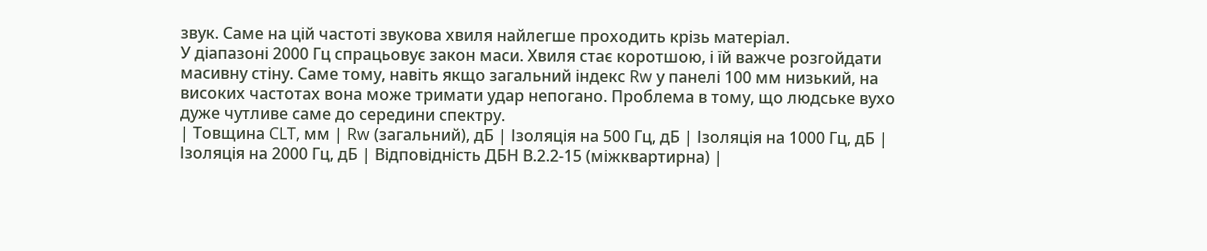звук. Саме на цій частоті звукова хвиля найлегше проходить крізь матеріал.
У діапазоні 2000 Гц спрацьовує закон маси. Хвиля стає коротшою, і їй важче розгойдати масивну стіну. Саме тому, навіть якщо загальний індекс Rw у панелі 100 мм низький, на високих частотах вона може тримати удар непогано. Проблема в тому, що людське вухо дуже чутливе саме до середини спектру.
| Товщина CLT, мм | Rw (загальний), дБ | Ізоляція на 500 Гц, дБ | Ізоляція на 1000 Гц, дБ | Ізоляція на 2000 Гц, дБ | Відповідність ДБН В.2.2-15 (міжквартирна) |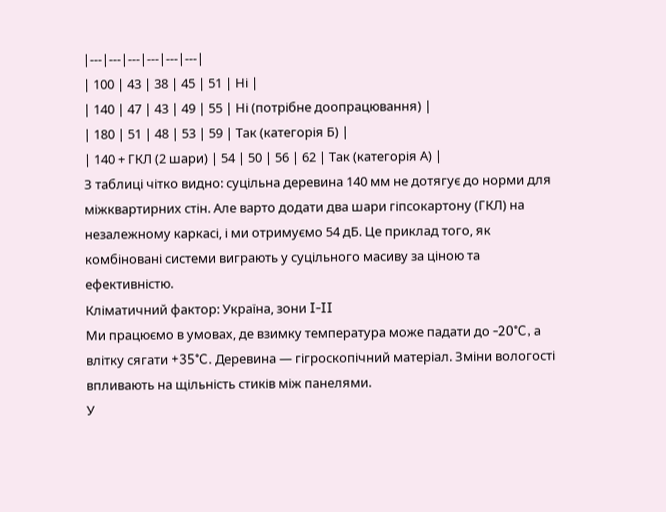|---|---|---|---|---|---|
| 100 | 43 | 38 | 45 | 51 | Ні |
| 140 | 47 | 43 | 49 | 55 | Ні (потрібне доопрацювання) |
| 180 | 51 | 48 | 53 | 59 | Так (категорія Б) |
| 140 + ГКЛ (2 шари) | 54 | 50 | 56 | 62 | Так (категорія А) |
З таблиці чітко видно: суцільна деревина 140 мм не дотягує до норми для міжквартирних стін. Але варто додати два шари гіпсокартону (ГКЛ) на незалежному каркасі, і ми отримуємо 54 дБ. Це приклад того, як комбіновані системи виграють у суцільного масиву за ціною та ефективністю.
Кліматичний фактор: Україна, зони I-II
Ми працюємо в умовах, де взимку температура може падати до -20°C, а влітку сягати +35°C. Деревина — гігроскопічний матеріал. Зміни вологості впливають на щільність стиків між панелями.
У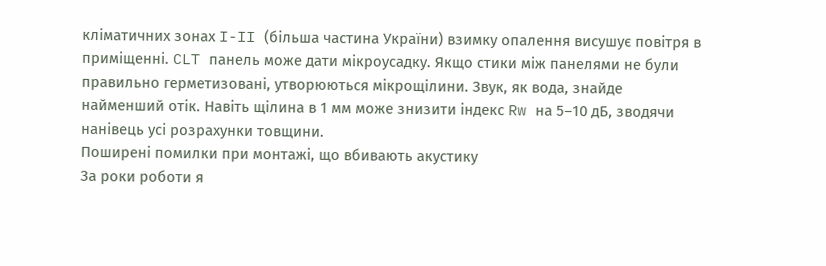кліматичних зонах I-II (більша частина України) взимку опалення висушує повітря в приміщенні. CLT панель може дати мікроусадку. Якщо стики між панелями не були правильно герметизовані, утворюються мікрощілини. Звук, як вода, знайде найменший отік. Навіть щілина в 1 мм може знизити індекс Rw на 5–10 дБ, зводячи нанівець усі розрахунки товщини.
Поширені помилки при монтажі, що вбивають акустику
За роки роботи я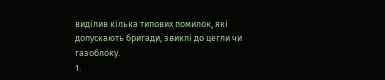виділив кілька типових помилок, які допускають бригади, звиклі до цегли чи газоблоку.
1.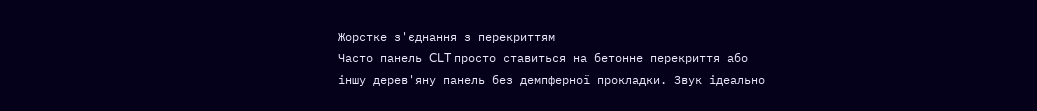Жорстке з'єднання з перекриттям
Часто панель CLT просто ставиться на бетонне перекриття або іншу дерев'яну панель без демпферної прокладки. Звук ідеально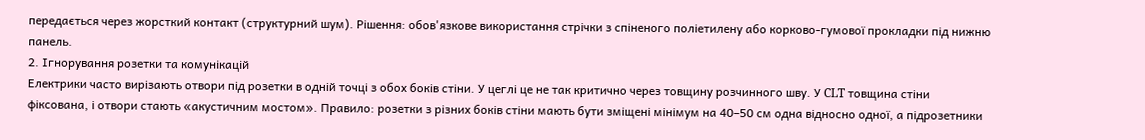передається через жорсткий контакт (структурний шум). Рішення: обов'язкове використання стрічки з спіненого поліетилену або корково-гумової прокладки під нижню панель.
2. Ігнорування розетки та комунікацій
Електрики часто вирізають отвори під розетки в одній точці з обох боків стіни. У цеглі це не так критично через товщину розчинного шву. У CLT товщина стіни фіксована, і отвори стають «акустичним мостом». Правило: розетки з різних боків стіни мають бути зміщені мінімум на 40–50 см одна відносно одної, а підрозетники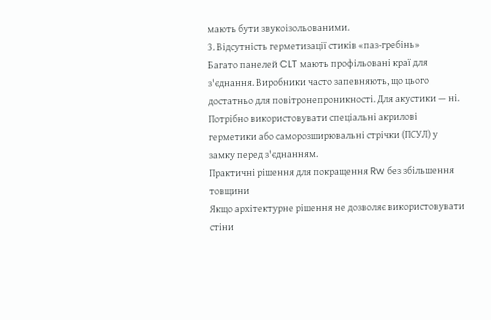мають бути звукоізольованими.
3. Відсутність герметизації стиків «паз-гребінь»
Багато панелей CLT мають профільовані краї для з'єднання. Виробники часто запевняють, що цього достатньо для повітронепроникності. Для акустики — ні. Потрібно використовувати спеціальні акрилові герметики або саморозширювальні стрічки (ПСУЛ) у замку перед з'єднанням.
Практичні рішення для покращення Rw без збільшення товщини
Якщо архітектурне рішення не дозволяє використовувати стіни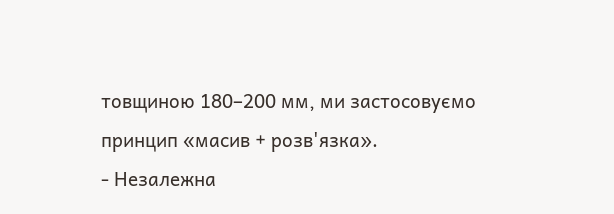товщиною 180–200 мм, ми застосовуємо принцип «масив + розв'язка».
- Незалежна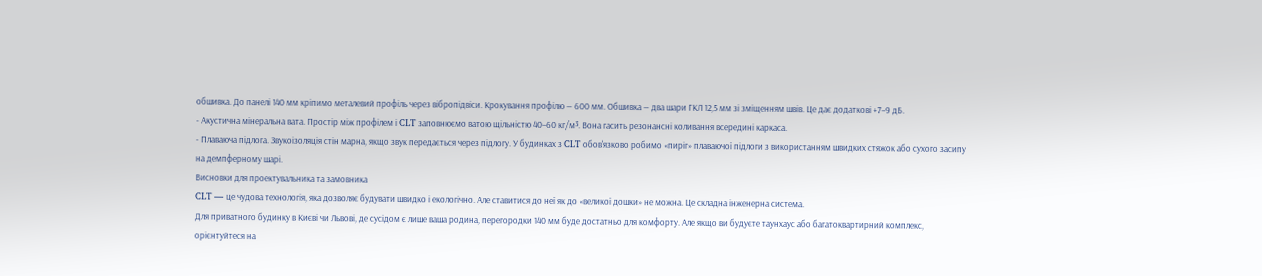обшивка. До панелі 140 мм кріпимо металевий профіль через вібропідвіси. Крокування профілю — 600 мм. Обшивка — два шари ГКЛ 12,5 мм зі зміщенням швів. Це дає додаткові +7–9 дБ.
- Акустична мінеральна вата. Простір між профілем і CLT заповнюємо ватою щільністю 40–60 кг/м³. Вона гасить резонансні коливання всередині каркаса.
- Плаваюча підлога. Звукоізоляція стін марна, якщо звук передається через підлогу. У будинках з CLT обов'язково робимо «пиріг» плаваючої підлоги з використанням швидких стяжок або сухого засипу на демпферному шарі.
Висновки для проектувальника та замовника
CLT — це чудова технологія, яка дозволяє будувати швидко і екологічно. Але ставитися до неї як до «великої дошки» не можна. Це складна інженерна система.
Для приватного будинку в Києві чи Львові, де сусідом є лише ваша родина, перегородки 140 мм буде достатньо для комфорту. Але якщо ви будуєте таунхаус або багатоквартирний комплекс, орієнтуйтеся на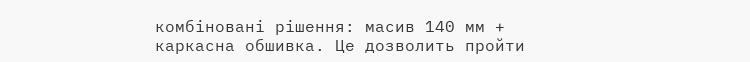комбіновані рішення: масив 140 мм + каркасна обшивка. Це дозволить пройти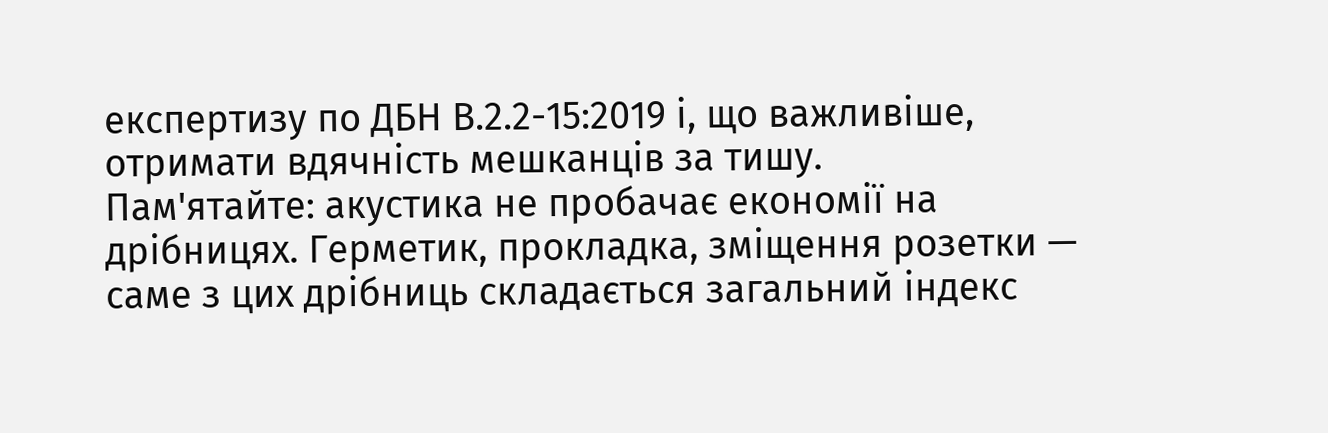експертизу по ДБН В.2.2-15:2019 і, що важливіше, отримати вдячність мешканців за тишу.
Пам'ятайте: акустика не пробачає економії на дрібницях. Герметик, прокладка, зміщення розетки — саме з цих дрібниць складається загальний індекс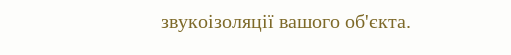звукоізоляції вашого об'єкта.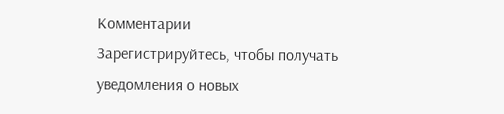Комментарии
Зарегистрируйтесь, чтобы получать уведомления о новых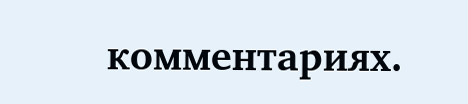комментариях.